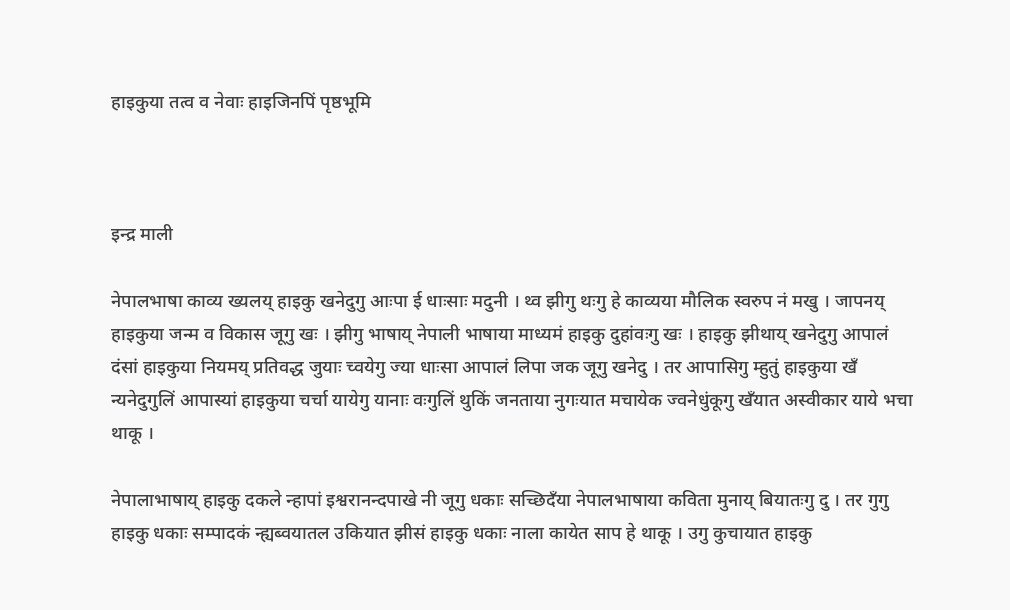हाइकुया तत्व व नेवाः हाइजिनपिं पृष्ठभूमि



इन्द्र माली

नेपालभाषा काव्य ख्यलय् हाइकु खनेदुगु आःपा ई धाःसाः मदुनी । थ्व झीगु थःगु हे काव्यया मौलिक स्वरुप नं मखु । जापनय् हाइकुया जन्म व विकास जूगु खः । झीगु भाषाय् नेपाली भाषाया माध्यमं हाइकु दुहांवःगु खः । हाइकु झीथाय् खनेदुगु आपालं दंसां हाइकुया नियमय् प्रतिवद्ध जुयाः च्वयेगु ज्या धाःसा आपालं लिपा जक जूगु खनेदु । तर आपासिगु म्हुतुं हाइकुया खँ न्यनेदुगुलिं आपास्यां हाइकुया चर्चा यायेगु यानाः वःगुलिं थुकिं जनताया नुगःयात मचायेक ज्वनेधुंकूगु खँयात अस्वीकार याये भचा थाकू ।

नेपालाभाषाय् हाइकु दकले न्हापां इश्वरानन्दपाखे नी जूगु धकाः सच्छिदँया नेपालभाषाया कविता मुनाय् बियातःगु दु । तर गुगु हाइकु धकाः सम्पादकं न्ह्यब्वयातल उकियात झीसं हाइकु धकाः नाला कायेत साप हे थाकू । उगु कुचायात हाइकु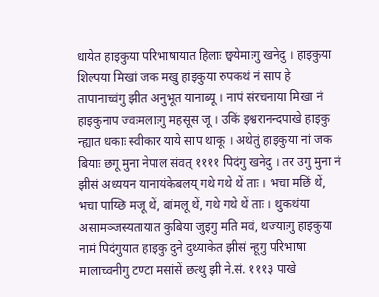धायेत हाइकुया परिभाषायात हिलाः छ्वयेमाःगु खनेदु । हाइकुया शिल्पया मिखां जक मखु हाइकुया रुपकथं नं साप हे तापानाच्वंगु झीत अनुभूत यानाब्यू । नापं संरचनाया मिखा नं हाइकुनाप ज्वःमलाःगु महसूस जू । उकिं इश्वरानन्दपाखे हाइकु न्ह्यात धकाः स्वीकार याये साप थाकू । अथेतुं हाइकुया नां जक बियाः छगू मुना नेपाल संवत् ११११ पिदंगु खनेदु । तर उगु मुना नं झीसं अध्ययन यानायंकेबलय् गथे गथे थें ताः । भचा मछिं थें, भचा पाय्छि मजू थें, बांमलू थें, गथे गथे थें ताः । थुकथंया असामञ्जस्यतायात कुबिया जुइगु मति मवं, थज्याःगु हाइकुया नामं पिदंगुयात हाइकु दुने दुथ्याकेत झीसं न्हूगु परिभाषा मालाच्वनीगु टण्टा मसांसें छत्थु झी ने.सं. १११३ पाखे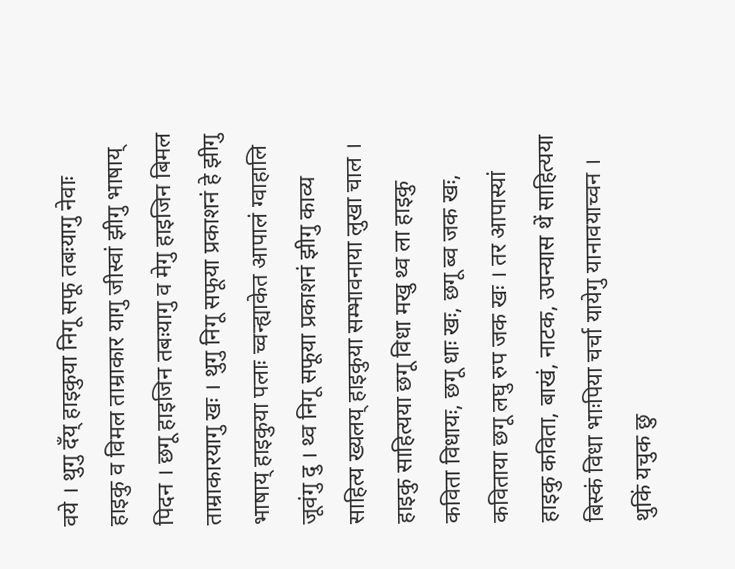वये । थुगु दँय् हाइकुया निगू सफू तबःयागु नेवाः हाइकु व विमल ताम्राकार यागु जीस्वां झीगु भाषाय् पिदन । छगू हाइजिन तबःयागु व मेगु हाइजिन बिमल ताम्राकारयागु खः । थुगु निगू सफूया प्रकाशनं हे झीगु भाषाय् हाइकुया पलाः च्वन्ह्याकेत आपालं ग्वाहालि जूवंगु दु । थ्व निगू सफूया प्रकाशनं झीगु काव्य साहित्य ख्यलय् हाइकुया सम्भावनाया लुखा चाल । हाइकु साहित्यया छगू विधा मखु थ्व ला हाइकु कविता विधायः, छगू धाः खः, छगू ब्व जक खः, कविताया छगू लघु रुप जक खः । तर आपास्यां हाइकु कविता, बाखं, नाटक, उपन्यास थें साहित्यया बिस्कं विधा भाःपिया चर्चा यायेगु यानावयाच्वन । थुकिं यचुक छु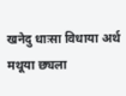खनेदु धाःसा विधाया अर्थ मथूया छ्यला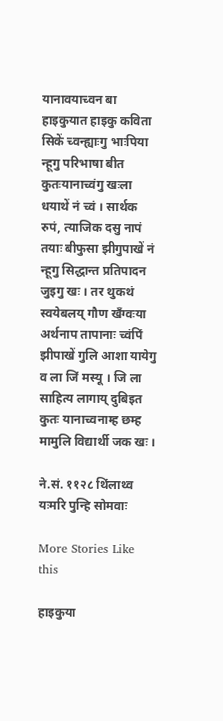यानावयाच्वन बा हाइकुयात हाइकु कविता सिकें च्वन्ह्याःगु भाःपिया न्हूगु परिभाषा बीत कुतःयानाच्वंगु खःला धयाथें नं च्वं । सार्थक रुपं, त्याजिक दसु नापं तयाः बीफुसा झीगुपाखें नं न्हूगु सिद्धान्त प्रतिपादन जुइगु खः । तर थुकथं स्वयेबलय् गौण खँग्वःया अर्थनाप तापानाः च्वंपिं झीपाखें गुलि आशा यायेगु व ला जिं मस्यू । जि ला साहित्य लागाय् दुबिइत कुतः यानाच्वनाम्ह छम्ह मामुलि विद्यार्थी जक खः ।

ने.सं. ११२८ थिंलाथ्व यःमरि पुन्हि सोमवाः

More Stories Like this

हाइकुया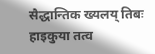सैद्धान्तिक ख्यलय् तिबः
हाइकुया तत्व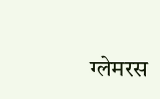ग्लेमरस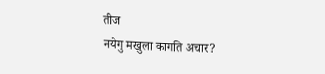तीज
नयेगु मखुला कागति अचार?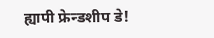ह्यापी फ्रेन्डशीप डे!